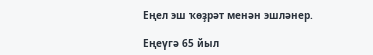Еңел эш ҡөҙрәт менән эшләнер.

Еңеүгә 65 йыл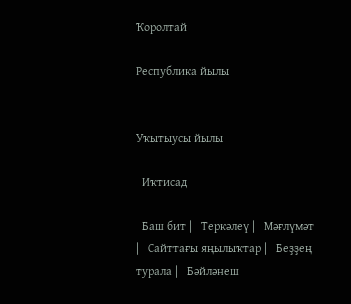Ҡоролтай

Республика йылы


Уҡытыусы йылы

  Иҡтисад

  Баш бит |   Теркәлеү |   Мәғлүмәт |   Сайттағы яңылыҡтар |   Беҙҙең турала |   Бәйләнеш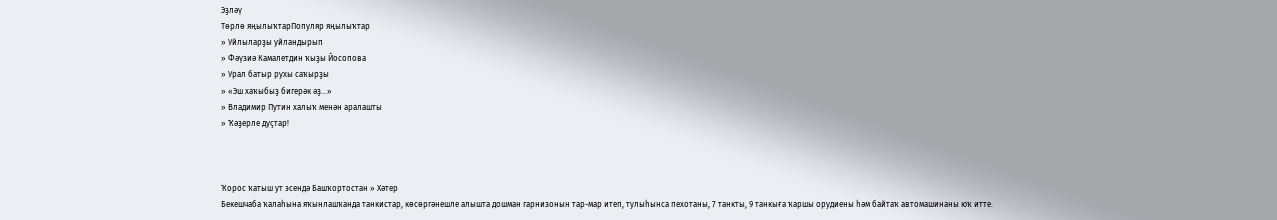Эҙләү
Төрлө яңылыҡтарПопуляр яңылыҡтар
» Уйлыларҙы уйландырып
» Фәүзиә Камалетдин ҡыҙы Йосопова
» Урал батыр рухы саҡырҙы
» «Эш хаҡыбыҙ бигерәк әҙ...»
» Владимир Путин халыҡ менән аралашты
» Ҡәҙерле дуҫтар!



Ҡорос ҡатыш ут эсендә Башҡортостан » Хәтер
Бекешчаба ҡалаһына яҡынлашҡанда танкистар, көсөргәнешле алышта дошман гарнизонын тар-мар итеп, тулыһынса пехотаны, 7 танкты, 9 танкыға ҡаршы орудиены һәм байтаҡ автомашинаны юҡ итте.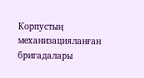Корпустың механизацияланған бригадалары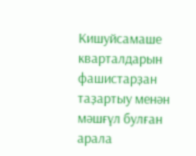Кишуйсамаше кварталдарын фашистарҙан таҙартыу менән мәшғүл булған арала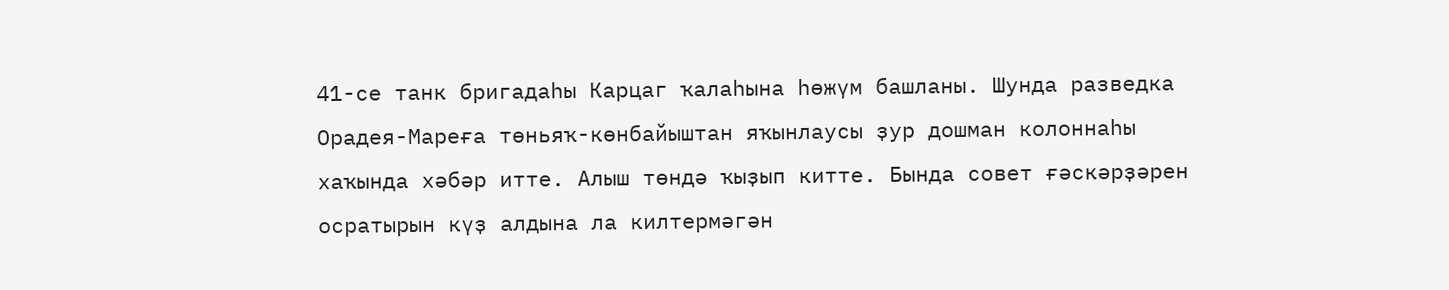41-се танк бригадаһы Карцаг ҡалаһына һөжүм башланы. Шунда разведка Орадея-Мареға төньяҡ-көнбайыштан яҡынлаусы ҙур дошман колоннаһы хаҡында хәбәр итте. Алыш төндә ҡыҙып китте. Бында совет ғәскәрҙәрен осратырын күҙ алдына ла килтермәгән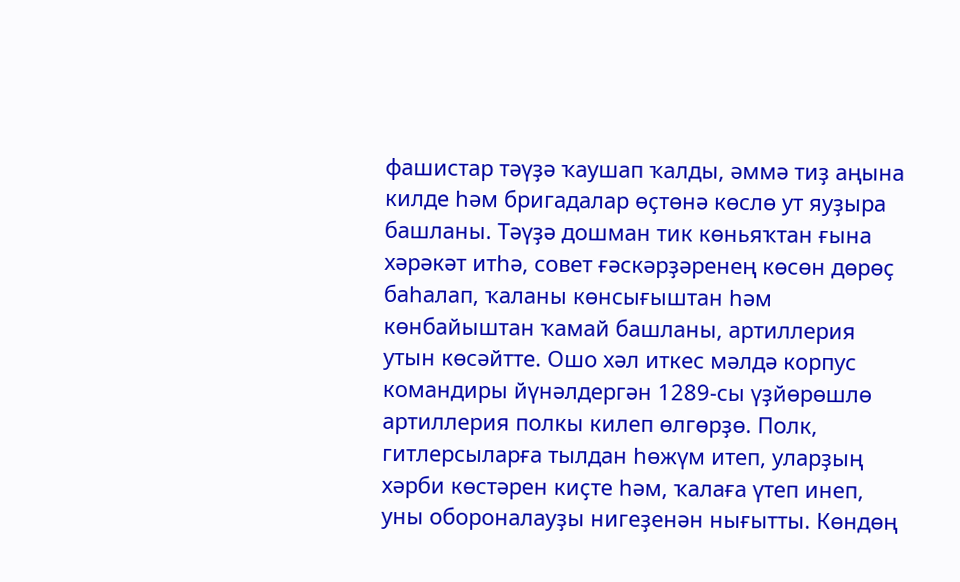фашистар тәүҙә ҡаушап ҡалды, әммә тиҙ аңына килде һәм бригадалар өҫтөнә көслө ут яуҙыра башланы. Тәүҙә дошман тик көньяҡтан ғына хәрәкәт итһә, совет ғәскәрҙәренең көсөн дөрөҫ баһалап, ҡаланы көнсығыштан һәм көнбайыштан ҡамай башланы, артиллерия утын көсәйтте. Ошо хәл иткес мәлдә корпус командиры йүнәлдергән 1289-сы үҙйөрөшлө артиллерия полкы килеп өлгөрҙө. Полк, гитлерсыларға тылдан һөжүм итеп, уларҙың хәрби көстәрен киҫте һәм, ҡалаға үтеп инеп, уны обороналауҙы нигеҙенән нығытты. Көндөң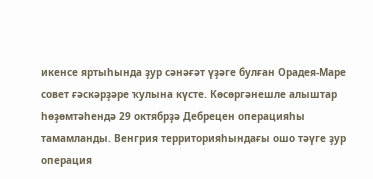икенсе яртыһында ҙур сәнәғәт үҙәге булған Орадея-Маре совет ғәскәрҙәре ҡулына күсте. Көсөргәнешле алыштар һөҙөмтәһендә 29 октябрҙә Дебрецен операцияһы тамамланды. Венгрия территорияһындағы ошо тәүге ҙур операция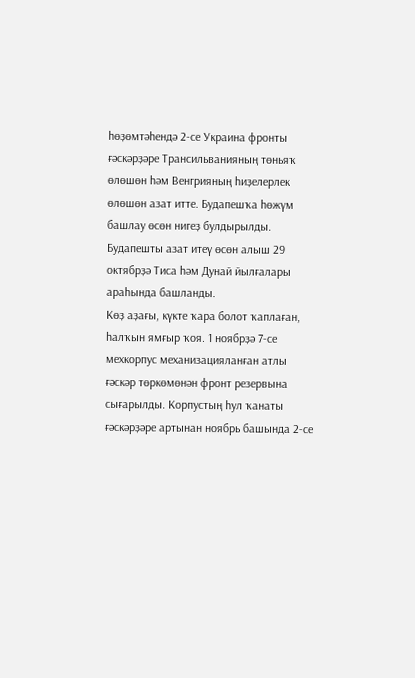һөҙөмтәһендә 2-се Украина фронты ғәскәрҙәре Трансильванияның төньяҡ өлөшөн һәм Венгрияның һиҙелерлек өлөшөн азат итте. Будапешҡа һөжүм башлау өсөн нигеҙ булдырылды. Будапешты азат итеү өсөн алыш 29 октябрҙә Тиса һәм Дунай йылғалары араһында башланды.
Көҙ аҙағы, күкте ҡара болот ҡаплаған, һалҡын ямғыр ҡоя. 1 ноябрҙә 7-се мехкорпус механизацияланған атлы ғәскәр төркөмөнән фронт резервына сығарылды. Корпустың һул ҡанаты ғәскәрҙәре артынан ноябрь башында 2-се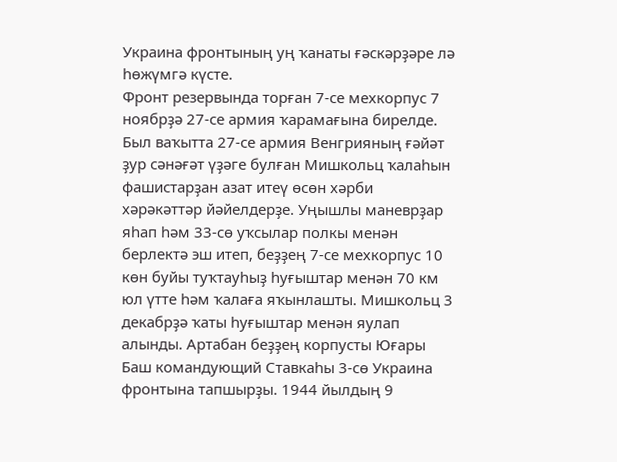Украина фронтының уң ҡанаты ғәскәрҙәре лә һөжүмгә күсте.
Фронт резервында торған 7-се мехкорпус 7 ноябрҙә 27-се армия ҡарамағына бирелде. Был ваҡытта 27-се армия Венгрияның ғәйәт ҙур сәнәғәт үҙәге булған Мишкольц ҡалаһын фашистарҙан азат итеү өсөн хәрби хәрәкәттәр йәйелдерҙе. Уңышлы маневрҙар яһап һәм 33-сө уҡсылар полкы менән берлектә эш итеп, беҙҙең 7-се мехкорпус 10 көн буйы туҡтауһыҙ һуғыштар менән 70 км юл үтте һәм ҡалаға яҡынлашты. Мишкольц 3 декабрҙә ҡаты һуғыштар менән яулап алынды. Артабан беҙҙең корпусты Юғары Баш командующий Ставкаһы 3-сө Украина фронтына тапшырҙы. 1944 йылдың 9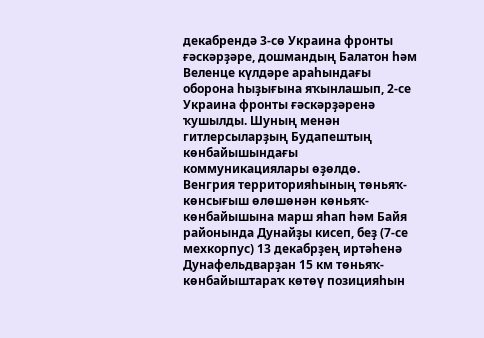декабрендә 3-сө Украина фронты ғәскәрҙәре, дошмандың Балатон һәм Веленце күлдәре араһындағы оборона һыҙығына яҡынлашып, 2-се Украина фронты ғәскәрҙәренә ҡушылды. Шуның менән гитлерсыларҙың Будапештың көнбайышындағы коммуникациялары өҙөлдө.
Венгрия территорияһының төньяҡ-көнсығыш өлөшөнән көньяҡ-көнбайышына марш яһап һәм Байя районында Дунайҙы кисеп, беҙ (7-се мехкорпус) 13 декабрҙең иртәһенә Дунафельдварҙан 15 км төньяҡ-көнбайыштараҡ көтөү позицияһын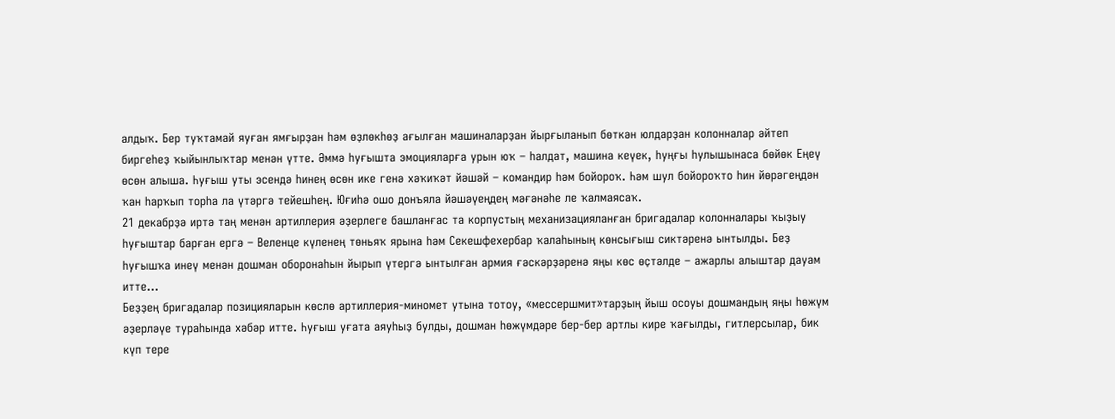алдыҡ. Бер туҡтамай яуған ямғырҙан һәм өҙлөкһөҙ ағылған машиналарҙан йырғыланып бөткән юлдарҙан колонналар әйтеп биргеһеҙ ҡыйынлыҡтар менән үтте. Әммә һуғышта эмоцияларға урын юҡ – һалдат, машина кеүек, һуңғы һулышынаса бөйөк Еңеү өсөн алыша. Һуғыш уты эсендә һинең өсөн ике генә хәҡиҡәт йәшәй – командир һәм бойороҡ. Һәм шул бойороҡто һин йөрәгеңдән ҡан һарҡып торһа ла үтәргә тейешһең. Юғиһә ошо донъяла йәшәүеңдең мәғәнәһе ле ҡалмаясаҡ.
21 декабрҙә иртә таң менән артиллерия әҙерлеге башланғас та корпустың механизацияланған бригадалар колонналары ҡыҙыу һуғыштар барған ергә – Веленце күленең төньяҡ ярына һәм Секешфехербар ҡалаһының көнсығыш сиктәренә ынтылды. Беҙ һуғышҡа инеү менән дошман оборонаһын йырып үтергә ынтылған армия ғәскәрҙәренә яңы көс өҫтәлде – ажарлы алыштар дауам итте...
Беҙҙең бригадалар позицияларын көслө артиллерия-миномет утына тотоу, «мессершмит»тарҙың йыш осоуы дошмандың яңы һөжүм әҙерләүе тураһында хәбәр итте. Һуғыш уғата аяуһыҙ булды, дошман һөжүмдәре бер-бер артлы кире ҡағылды, гитлерсылар, бик күп тере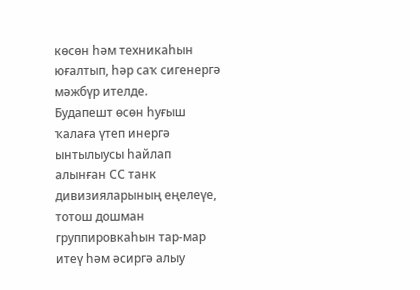көсөн һәм техникаһын юғалтып, һәр саҡ сигенергә мәжбүр ителде.
Будапешт өсөн һуғыш ҡалаға үтеп инергә ынтылыусы һайлап алынған СС танк дивизияларының еңелеүе, тотош дошман группировкаһын тар-мар итеү һәм әсиргә алыу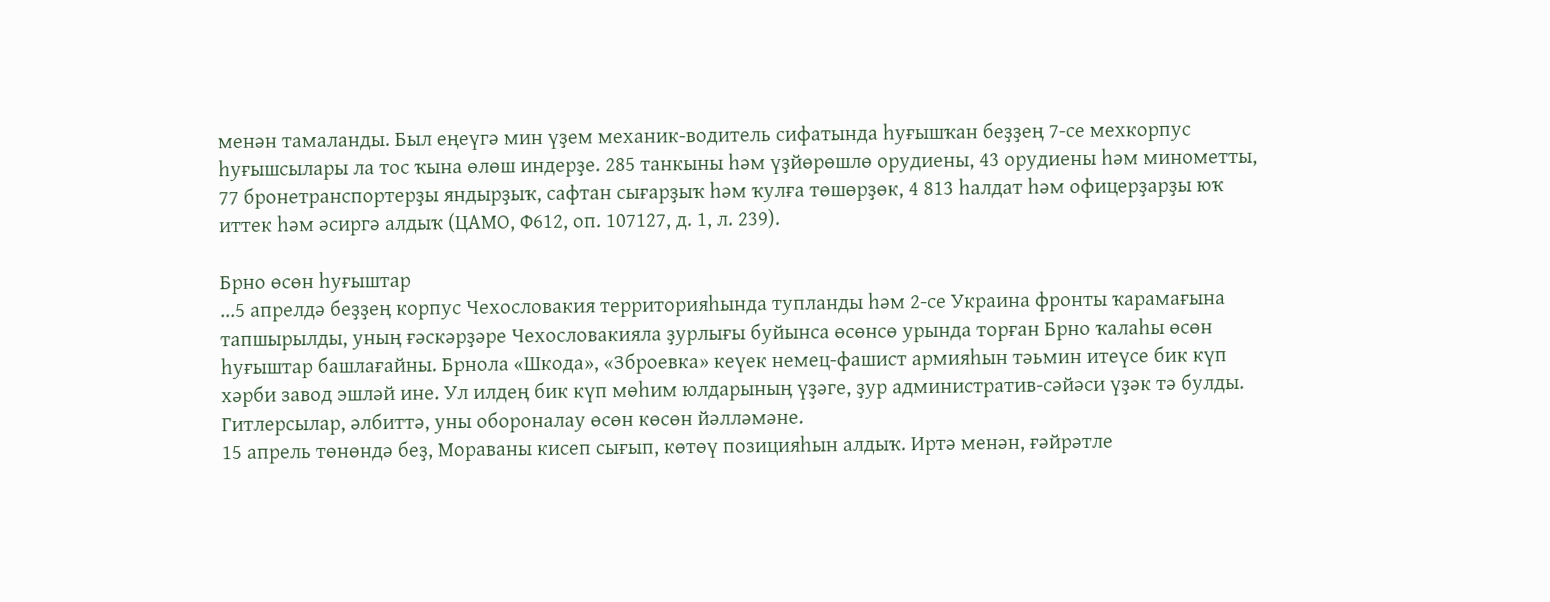менән тамаланды. Был еңеүгә мин үҙем механик-водитель сифатында һуғышҡан беҙҙең 7-се мехкорпус һуғышсылары ла тос ҡына өлөш индерҙе. 285 танкыны һәм үҙйөрөшлө орудиены, 43 орудиены һәм минометты, 77 бронетранспортерҙы яндырҙыҡ, сафтан сығарҙыҡ һәм ҡулға төшөрҙөк, 4 813 һалдат һәм офицерҙарҙы юҡ иттек һәм әсиргә алдыҡ (ЦАМО, Ф612, оп. 107127, д. 1, л. 239).

Брно өсөн һуғыштар
...5 апрелдә беҙҙең корпус Чехословакия территорияһында тупланды һәм 2-се Украина фронты ҡарамағына тапшырылды, уның ғәскәрҙәре Чехословакияла ҙурлығы буйынса өсөнсө урында торған Брно ҡалаһы өсөн һуғыштар башлағайны. Брнола «Шкода», «Зброевка» кеүек немец-фашист армияһын тәьмин итеүсе бик күп хәрби завод эшләй ине. Ул илдең бик күп мөһим юлдарының үҙәге, ҙур административ-сәйәси үҙәк тә булды. Гитлерсылар, әлбиттә, уны обороналау өсөн көсөн йәлләмәне.
15 апрель төнөндә беҙ, Мораваны кисеп сығып, көтөү позицияһын алдыҡ. Иртә менән, ғәйрәтле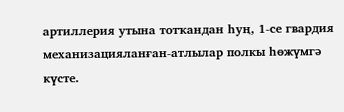артиллерия утына тотҡандан һуң, 1-се гвардия механизацияланған-атлылар полкы һөжүмгә күсте.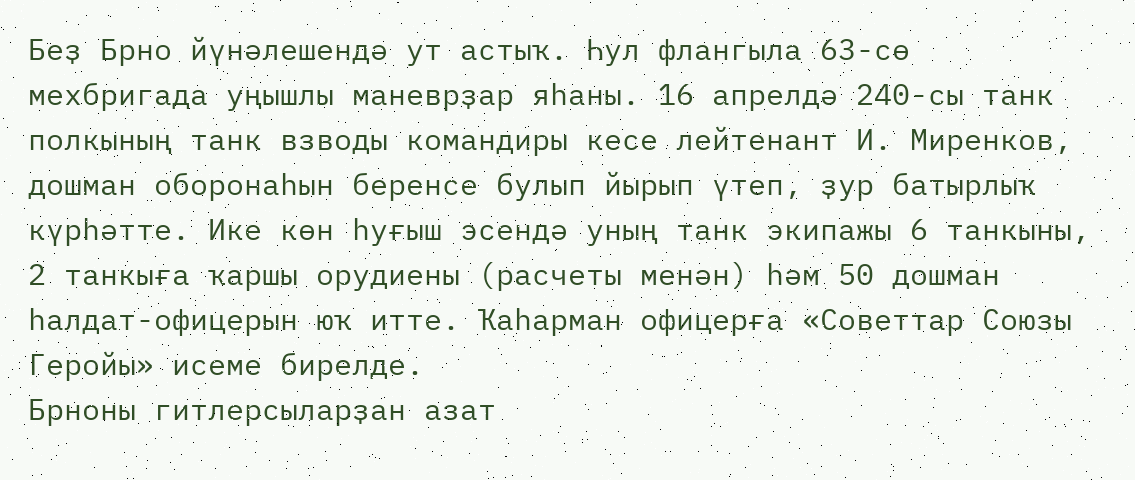Беҙ Брно йүнәлешендә ут астыҡ. Һул флангыла 63-сө мехбригада уңышлы маневрҙар яһаны. 16 апрелдә 240-сы танк полкының танк взводы командиры кесе лейтенант И. Миренков, дошман оборонаһын беренсе булып йырып үтеп, ҙур батырлыҡ күрһәтте. Ике көн һуғыш эсендә уның танк экипажы 6 танкыны, 2 танкыға ҡаршы орудиены (расчеты менән) һәм 50 дошман һалдат-офицерын юҡ итте. Ҡаһарман офицерға «Советтар Союзы Геройы» исеме бирелде.
Брноны гитлерсыларҙан азат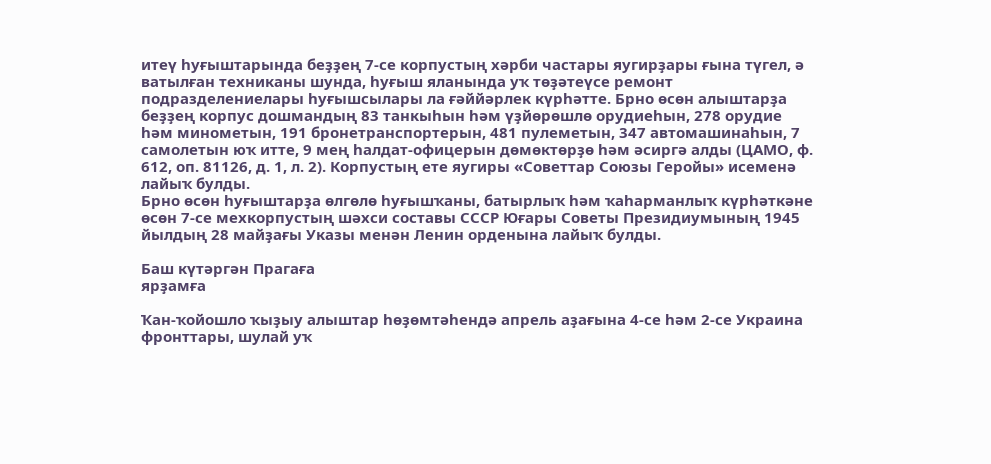итеү һуғыштарында беҙҙең 7-се корпустың хәрби частары яугирҙары ғына түгел, ә ватылған техниканы шунда, һуғыш яланында уҡ төҙәтеүсе ремонт подразделениелары һуғышсылары ла ғәййәрлек күрһәтте. Брно өсөн алыштарҙа беҙҙең корпус дошмандың 83 танкыһын һәм үҙйөрөшлө орудиеһын, 278 орудие һәм минометын, 191 бронетранспортерын, 481 пулеметын, 347 автомашинаһын, 7 самолетын юҡ итте, 9 мең һалдат-офицерын дөмөктөрҙө һәм әсиргә алды (ЦАМО, ф. 612, оп. 81126, д. 1, л. 2). Корпустың ете яугиры «Советтар Союзы Геройы» исеменә лайыҡ булды.
Брно өсөн һуғыштарҙа өлгөлө һуғышҡаны, батырлыҡ һәм ҡаһарманлыҡ күрһәткәне өсөн 7-се мехкорпустың шәхси составы СССР Юғары Советы Президиумының 1945 йылдың 28 майҙағы Указы менән Ленин орденына лайыҡ булды.

Баш күтәргән Прагаға
ярҙамға

Ҡан-ҡойошло ҡыҙыу алыштар һөҙөмтәһендә апрель аҙағына 4-се һәм 2-се Украина фронттары, шулай уҡ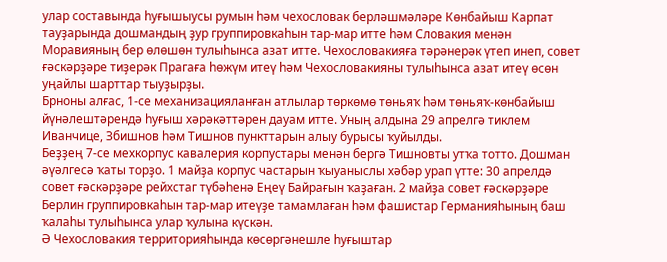улар составында һуғышыусы румын һәм чехословак берләшмәләре Көнбайыш Карпат тауҙарында дошмандың ҙур группировкаһын тар-мар итте һәм Словакия менән Моравияның бер өлөшөн тулыһынса азат итте. Чехословакияға тәрәнерәк үтеп инеп, совет ғәскәрҙәре тиҙерәк Прагаға һөжүм итеү һәм Чехословакияны тулыһынса азат итеү өсөн уңайлы шарттар тыуҙырҙы.
Брноны алғас, 1-се механизацияланған атлылар төркөмө төньяҡ һәм төньяҡ-көнбайыш йүнәлештәрендә һуғыш хәрәкәттәрен дауам итте. Уның алдына 29 апрелгә тиклем Иванчице, Збишнов һәм Тишнов пункттарын алыу бурысы ҡуйылды.
Беҙҙең 7-се мехкорпус кавалерия корпустары менән бергә Тишновты утҡа тотто. Дошман әүәлгесә ҡаты торҙо. 1 майҙа корпус частарын ҡыуаныслы хәбәр урап үтте: 30 апрелдә совет ғәскәрҙәре рейхстаг түбәһенә Еңеү Байрағын ҡаҙаған. 2 майҙа совет ғәскәрҙәре Берлин группировкаһын тар-мар итеүҙе тамамлаған һәм фашистар Германияһының баш ҡалаһы тулыһынса улар ҡулына күскән.
Ә Чехословакия территорияһында көсөргәнешле һуғыштар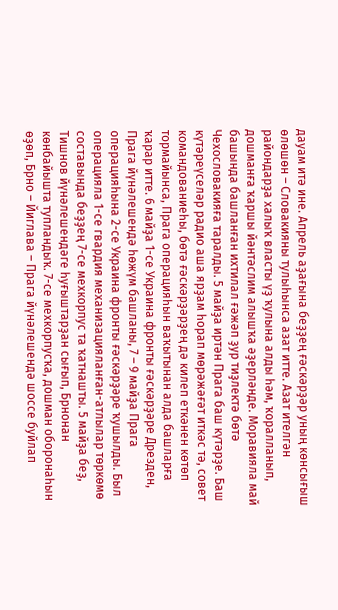дауам итә ине. Апрель аҙағына беҙҙең ғәскәрҙәр уның көнсығыш өлөшөн – Словакияны тулыһынса азат итте. Азат ителгән райондарҙа халыҡ власты үҙ ҡулына алды һәм, ҡоралланып, дошманға ҡаршы йәнтәслим алышҡа әҙерләнде. Моравияла май башында башланған ихтилал ғәжәп ҙур тиҙлектә бөтә Чехословакияға таралды. 5 майҙа иртән Прага баш күтәрҙе. Баш күтәреүселәр радио аша ярҙам һорап мөрәжәғәт иткәс тә, совет командованиеһы, бөтә ғәскәрҙәрҙең дә килеп еткәнен көтөп тормайынса, Прага операцияһын ваҡытынан алда башларға ҡарар итте. 6 майҙа 1-се Украина фронты ғәскәрҙәре Дрезден, Прага йүнәлешендә һөжүм башланы, 7 – 9 майҙа Прага операцияһына 2-се Украина фронты ғәскәрҙәре ҡушылды. Был операцияла 1-се гвардия механизацияланған-атлылар төркөмө составында беҙҙең 7-се мехкорпус та ҡатнашты. 5 майҙа беҙ, Тишнов йүнәлешендәге һуғыштарҙан сығып, Брнонан көнбайышта тупландыҡ. 7-се мехкорпусҡа, дошман оборонаһын өҙөп, Брно – Йиглава – Прага йүнәлешендә шоссе буйлап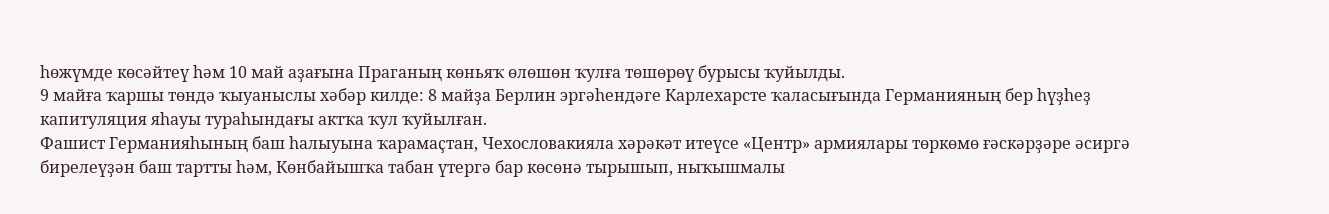һөжүмде көсәйтеү һәм 10 май аҙағына Праганың көньяҡ өлөшөн ҡулға төшөрөү бурысы ҡуйылды.
9 майға ҡаршы төндә ҡыуаныслы хәбәр килде: 8 майҙа Берлин эргәһендәге Карлехарсте ҡаласығында Германияның бер һүҙһеҙ капитуляция яһауы тураһындағы актҡа ҡул ҡуйылған.
Фашист Германияһының баш һалыуына ҡарамаҫтан, Чехословакияла хәрәкәт итеүсе «Центр» армиялары төркөмө ғәскәрҙәре әсиргә бирелеүҙән баш тартты һәм, Көнбайышҡа табан үтергә бар көсөнә тырышып, ныҡышмалы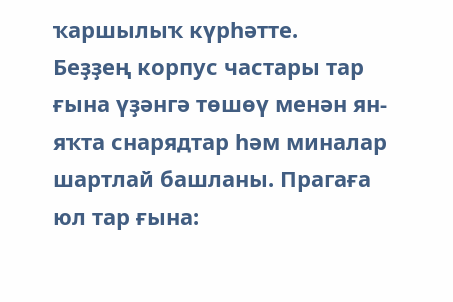ҡаршылыҡ күрһәтте.
Беҙҙең корпус частары тар ғына үҙәнгә төшөү менән ян-яҡта снарядтар һәм миналар шартлай башланы. Прагаға юл тар ғына: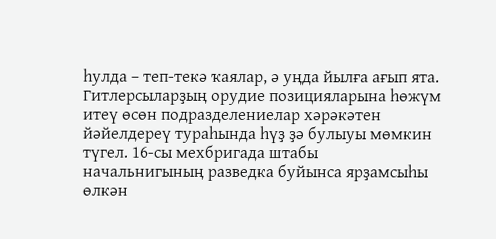һулда – теп-текә ҡаялар, ә уңда йылға ағып ята. Гитлерсыларҙың орудие позицияларына һөжүм итеү өсөн подразделениелар хәрәкәтен йәйелдереү тураһында һүҙ ҙә булыуы мөмкин түгел. 16-сы мехбригада штабы начальнигының разведка буйынса ярҙамсыһы өлкән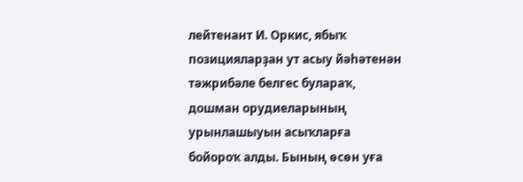лейтенант И. Оркис, ябыҡ позицияларҙан ут асыу йәһәтенән тәжрибәле белгес булараҡ, дошман орудиеларының урынлашыуын асыҡларға бойороҡ алды. Бының өсөн уға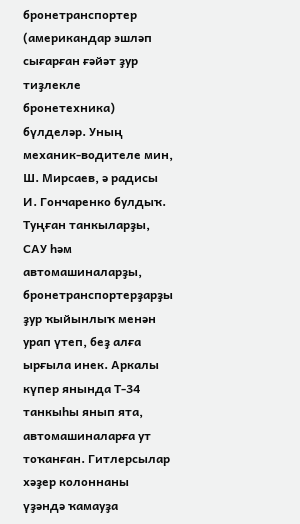бронетранспортер (американдар эшләп сығарған ғәйәт ҙур тиҙлекле бронетехника) бүлделәр. Уның механик-водителе мин, Ш. Мирсаев, ә радисы И. Гончаренко булдыҡ.
Туңған танкыларҙы, САУ һәм автомашиналарҙы, бронетранспортерҙарҙы ҙур ҡыйынлыҡ менән урап үтеп, беҙ алға ырғыла инек. Аркалы күпер янында Т-34 танкыһы янып ята, автомашиналарға ут тоҡанған. Гитлерсылар хәҙер колоннаны үҙәндә ҡамауҙа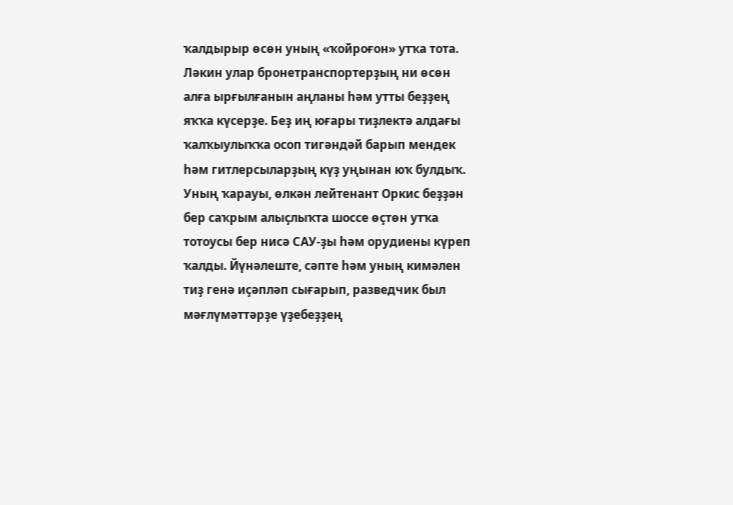ҡалдырыр өсөн уның «ҡойроғон» утҡа тота. Ләкин улар бронетранспортерҙың ни өсөн алға ырғылғанын аңланы һәм утты беҙҙең яҡҡа күсерҙе. Беҙ иң юғары тиҙлектә алдағы ҡалҡыулыҡҡа осоп тигәндәй барып мендек һәм гитлерсыларҙың күҙ уңынан юҡ булдыҡ. Уның ҡарауы, өлкән лейтенант Оркис беҙҙән бер саҡрым алыҫлыҡта шоссе өҫтөн утҡа тотоусы бер нисә САУ-ҙы һәм орудиены күреп ҡалды. Йүнәлеште, сәпте һәм уның кимәлен тиҙ генә иҫәпләп сығарып, разведчик был мәғлүмәттәрҙе үҙебеҙҙең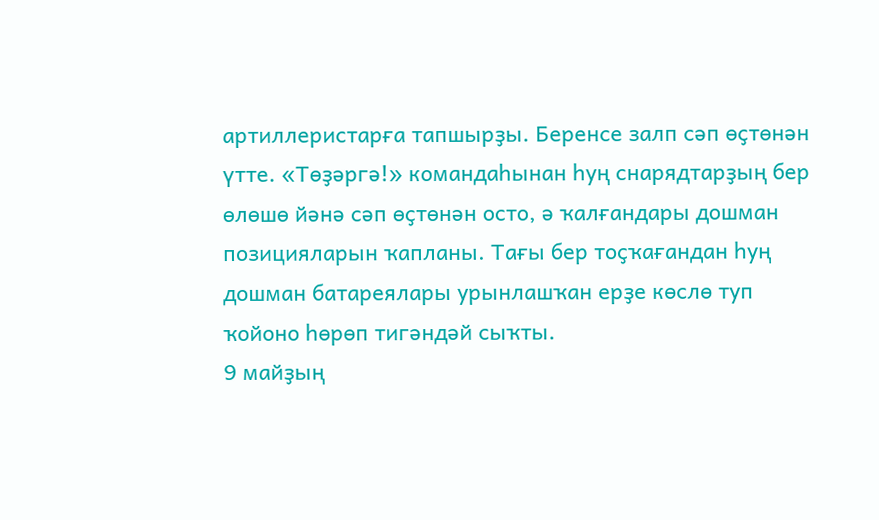артиллеристарға тапшырҙы. Беренсе залп сәп өҫтөнән үтте. «Төҙәргә!» командаһынан һуң снарядтарҙың бер өлөшө йәнә сәп өҫтөнән осто, ә ҡалғандары дошман позицияларын ҡапланы. Тағы бер тоҫҡағандан һуң дошман батареялары урынлашҡан ерҙе көслө туп ҡойоно һөрөп тигәндәй сыҡты.
9 майҙың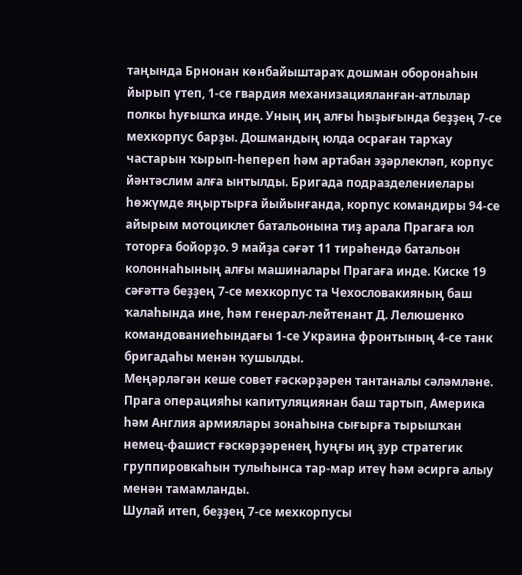таңында Брнонан көнбайыштараҡ дошман оборонаһын йырып үтеп, 1-се гвардия механизацияланған-атлылар полкы һуғышҡа инде. Уның иң алғы һыҙығында беҙҙең 7-се мехкорпус барҙы. Дошмандың юлда осраған тарҡау частарын ҡырып-һепереп һәм артабан эҙәрлекләп, корпус йәнтәслим алға ынтылды. Бригада подразделениелары һөжүмде яңыртырға йыйынғанда, корпус командиры 94-се айырым мотоциклет батальонына тиҙ арала Прагаға юл тоторға бойорҙо. 9 майҙа сәғәт 11 тирәһендә батальон колоннаһының алғы машиналары Прагаға инде. Киске 19 сәғәттә беҙҙең 7-се мехкорпус та Чехословакияның баш ҡалаһында ине, һәм генерал-лейтенант Д. Лелюшенко командованиеһындағы 1-се Украина фронтының 4-се танк бригадаһы менән ҡушылды.
Меңәрләгән кеше совет ғәскәрҙәрен тантаналы сәләмләне. Прага операцияһы капитуляциянан баш тартып, Америка һәм Англия армиялары зонаһына сығырға тырышҡан немец-фашист ғәскәрҙәренең һуңғы иң ҙур стратегик группировкаһын тулыһынса тар-мар итеү һәм әсиргә алыу менән тамамланды.
Шулай итеп, беҙҙең 7-се мехкорпусы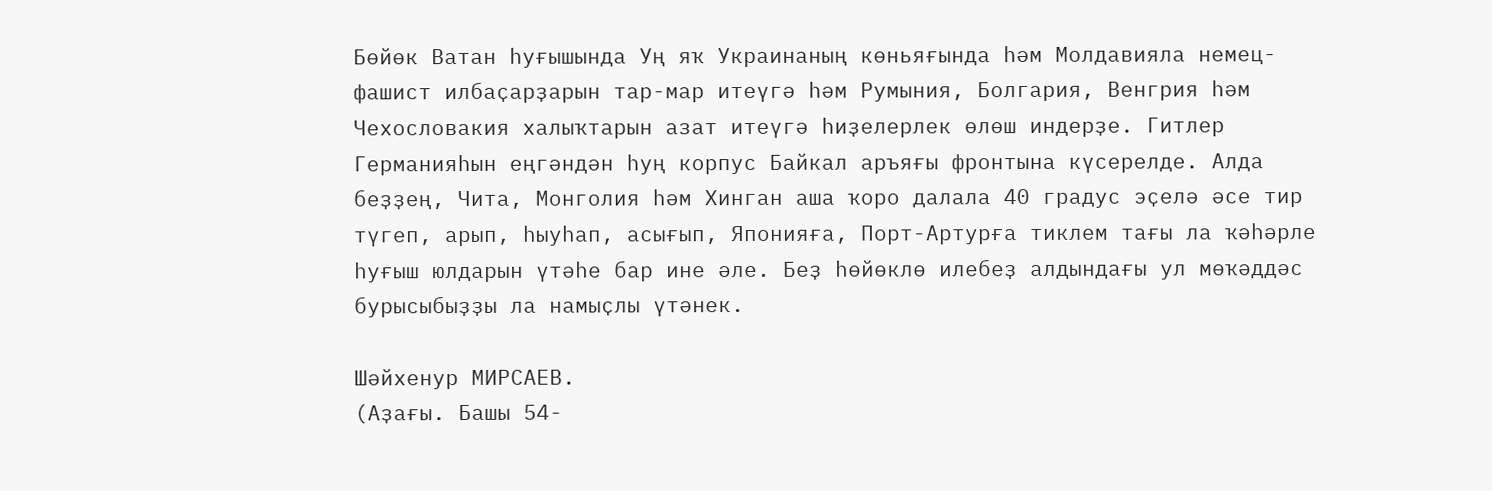Бөйөк Ватан һуғышында Уң яҡ Украинаның көньяғында һәм Молдавияла немец-фашист илбаҫарҙарын тар-мар итеүгә һәм Румыния, Болгария, Венгрия һәм Чехословакия халыҡтарын азат итеүгә һиҙелерлек өлөш индерҙе. Гитлер Германияһын еңгәндән һуң корпус Байкал аръяғы фронтына күсерелде. Алда беҙҙең, Чита, Монголия һәм Хинган аша ҡоро далала 40 градус эҫелә әсе тир түгеп, арып, һыуһап, асығып, Японияға, Порт-Артурға тиклем тағы ла ҡәһәрле һуғыш юлдарын үтәһе бар ине әле. Беҙ һөйөклө илебеҙ алдындағы ул мөҡәддәс бурысыбыҙҙы ла намыҫлы үтәнек.

Шәйхенур МИРСАЕВ.
(Аҙағы. Башы 54-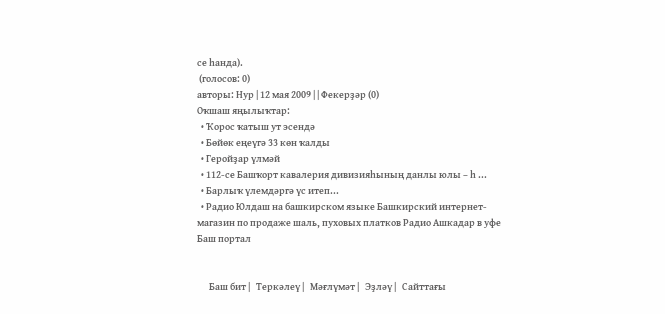се һанда).
 (голосов: 0)
авторы: Нур | 12 мая 2009 | | Фекерҙәр (0)
Оҡшаш яңылыҡтар:
  • Ҡорос ҡатыш ут эсендә
  • Бөйөк еңеүгә 33 көн ҡалды
  • Геройҙар үлмәй
  • 112-се Башҡорт кавалерия дивизияһының данлы юлы – һ ...
  • Барлыҡ үлемдәргә үс итеп...
  • Радио Юлдаш на башкирском языке Башкирский интернет-магазин по продаже шаль, пуховых платков Радио Ашкадар в уфе Баш портал


      Баш бит |   Теркәлеү |   Мәғлүмәт |   Эҙләү |   Сайттағы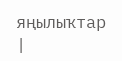яңылыҡтар |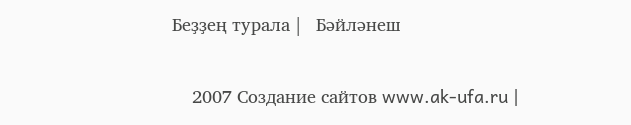Беҙҙең турала |   Бәйләнеш

    2007 Создание сайтов www.ak-ufa.ru |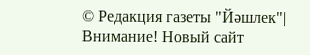© Редакция газеты "Йәшлек"| Внимание! Новый сайт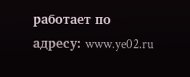работает по адресу: www.ye02.ru